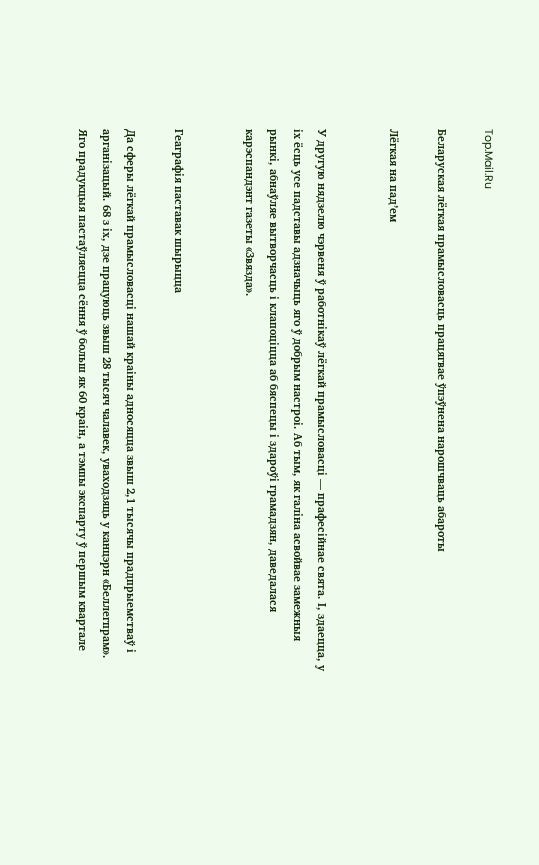Top.Mail.Ru

Беларуская лёгкая прамысловасць працягвае ўпэўнена нарошчваць абароты

Лёгкая на пад’ем


У другую нядзелю чэрвеня ў работнікаў лёгкай прамысловасці — прафесійнае свята. І, здаецца, у іх ёсць усе падставы адзначыць яго ў добрым настроі. Аб тым, як галіна асвойвае замежныя рынкі, абнаўляе вытворчасць і клапоціцца аб бяспецы і здароўі грамадзян, даведалася карэспандэнт газеты «Звязда».


Геаграфія паставак шырыцца

Да сферы лёгкай прамысловасці нашай краіны адносяцца звыш 2,1 тысячы прадпрыемстваў і арганізацый. 68 з іх, дзе працуюць звыш 28 тысяч чалавек, уваходзяць у канцэрн «Беллегпрам». Яго прадукцыя пастаўляецца сёння ў больш як 60 краін, а тэмпы экспарту ў першым квартале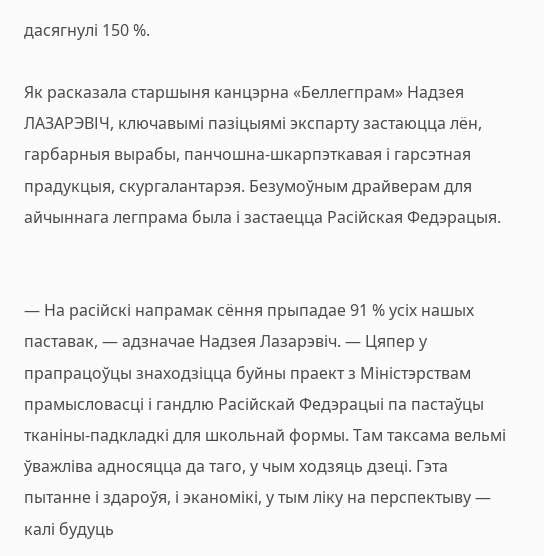дасягнулі 150 %.

Як расказала старшыня канцэрна «Беллегпрам» Надзея ЛАЗАРЭВІЧ, ключавымі пазіцыямі экспарту застаюцца лён, гарбарныя вырабы, панчошна-шкарпэткавая і гарсэтная прадукцыя, скургалантарэя. Безумоўным драйверам для айчыннага легпрама была і застаецца Расійская Федэрацыя.


— На расійскі напрамак сёння прыпадае 91 % усіх нашых паставак, — адзначае Надзея Лазарэвіч. — Цяпер у прапрацоўцы знаходзіцца буйны праект з Міністэрствам прамысловасці і гандлю Расійскай Федэрацыі па пастаўцы тканіны-падкладкі для школьнай формы. Там таксама вельмі ўважліва адносяцца да таго, у чым ходзяць дзеці. Гэта пытанне і здароўя, і эканомікі, у тым ліку на перспектыву — калі будуць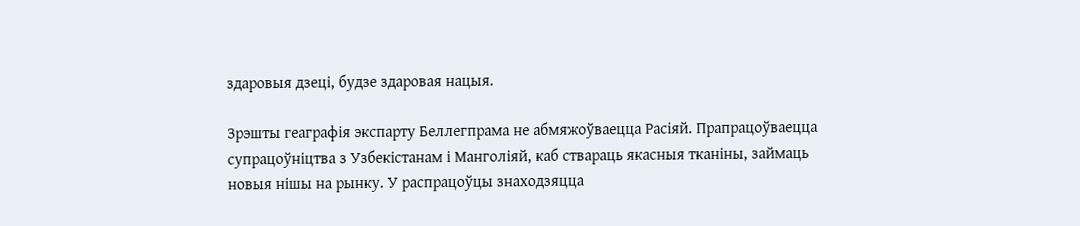здаровыя дзеці, будзе здаровая нацыя.

Зрэшты геаграфія экспарту Беллегпрама не абмяжоўваецца Расіяй. Прапрацоўваецца супрацоўніцтва з Узбекістанам і Манголіяй, каб ствараць якасныя тканіны, займаць новыя нішы на рынку. У распрацоўцы знаходзяцца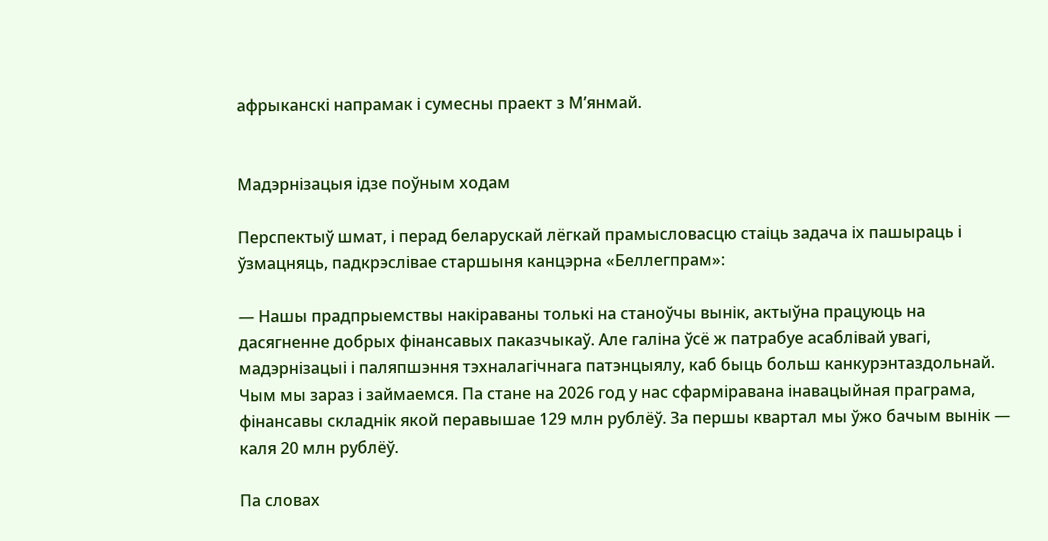афрыканскі напрамак і сумесны праект з М’янмай.


Мадэрнізацыя ідзе поўным ходам

Перспектыў шмат, і перад беларускай лёгкай прамысловасцю стаіць задача іх пашыраць і ўзмацняць, падкрэслівае старшыня канцэрна «Беллегпрам»:

— Нашы прадпрыемствы накіраваны толькі на станоўчы вынік, актыўна працуюць на дасягненне добрых фінансавых паказчыкаў. Але галіна ўсё ж патрабуе асаблівай увагі, мадэрнізацыі і паляпшэння тэхналагічнага патэнцыялу, каб быць больш канкурэнтаздольнай. Чым мы зараз і займаемся. Па стане на 2026 год у нас сфарміравана інавацыйная праграма, фінансавы складнік якой перавышае 129 млн рублёў. За першы квартал мы ўжо бачым вынік — каля 20 млн рублёў.

Па словах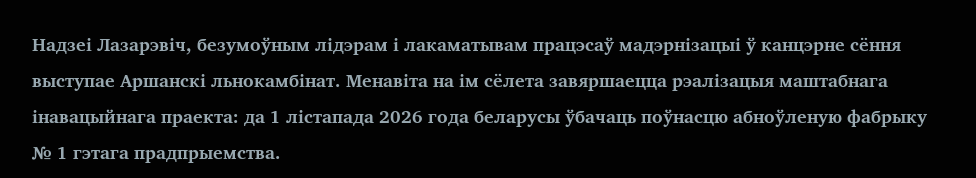Надзеі Лазарэвіч, безумоўным лідэрам і лакаматывам працэсаў мадэрнізацыі ў канцэрне сёння выступае Аршанскі льнокамбінат. Менавіта на ім сёлета завяршаецца рэалізацыя маштабнага інавацыйнага праекта: да 1 лістапада 2026 года беларусы ўбачаць поўнасцю абноўленую фабрыку № 1 гэтага прадпрыемства.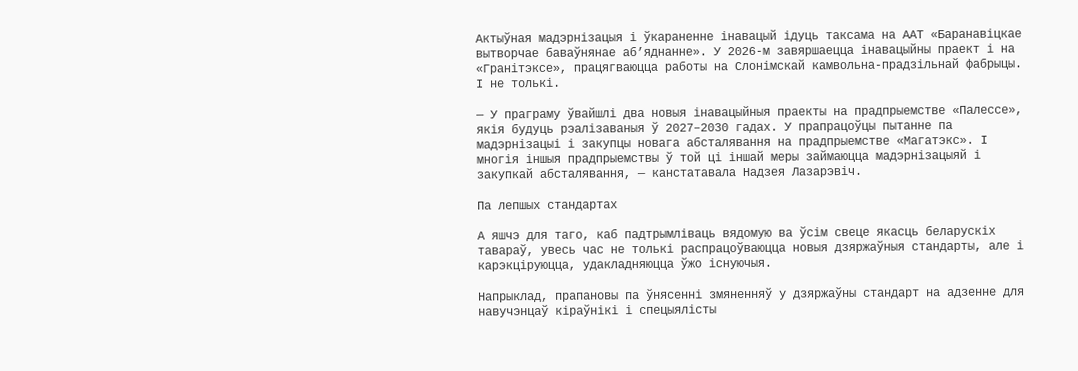Актыўная мадэрнізацыя і ўкараненне інавацый ідуць таксама на ААТ «Баранавіцкае вытворчае баваўнянае аб’яднанне». У 2026-м завяршаецца інавацыйны праект і на «Гранітэксе», працягваюцца работы на Слонімскай камвольна-прадзільнай фабрыцы. І не толькі.

— У праграму ўвайшлі два новыя інавацыйныя праекты на прадпрыемстве «Палессе», якія будуць рэалізаваныя ў 2027–2030 гадах. У прапрацоўцы пытанне па мадэрнізацыі і закупцы новага абсталявання на прадпрыемстве «Магатэкс». І многія іншыя прадпрыемствы ў той ці іншай меры займаюцца мадэрнізацыяй і закупкай абсталявання, — канстатавала Надзея Лазарэвіч.

Па лепшых стандартах

А яшчэ для таго, каб падтрымліваць вядомую ва ўсім свеце якасць беларускіх тавараў, увесь час не толькі распрацоўваюцца новыя дзяржаўныя стандарты, але і карэкціруюцца, удакладняюцца ўжо існуючыя.

Напрыклад, прапановы па ўнясенні змяненняў у дзяржаўны стандарт на адзенне для навучэнцаў кіраўнікі і спецыялісты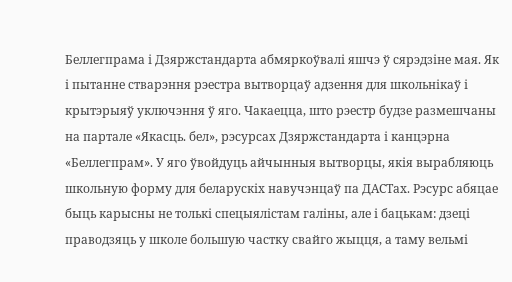Беллегпрама і Дзяржстандарта абмяркоўвалі яшчэ ў сярэдзіне мая. Як і пытанне стварэння рэестра вытворцаў адзення для школьнікаў і крытэрыяў уключэння ў яго. Чакаецца, што рэестр будзе размешчаны на партале «Якасць. бел», рэсурсах Дзяржстандарта і канцэрна «Беллегпрам». У яго ўвойдуць айчынныя вытворцы, якія вырабляюць школьную форму для беларускіх навучэнцаў па ДАСТах. Рэсурс абяцае быць карысны не толькі спецыялістам галіны, але і бацькам: дзеці праводзяць у школе большую частку свайго жыцця, а таму вельмі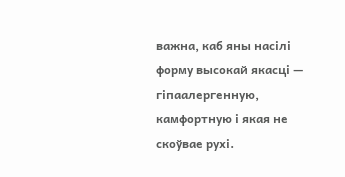важна, каб яны насілі форму высокай якасці — гіпаалергенную, камфортную і якая не скоўвае рухі.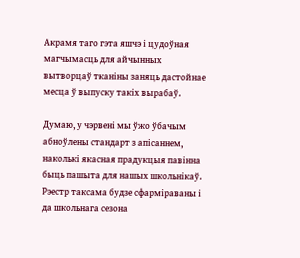Акрамя таго гэта яшчэ і цудоўная магчымасць для айчынных вытворцаў тканіны заняць дастойнае месца ў выпуску такіх вырабаў.

Думаю, у чэрвені мы ўжо ўбачым абноўлены стандарт з апісаннем, наколькі якасная прадукцыя павінна быць пашыта для нашых школьнікаў. Рэестр таксама будзе сфарміраваны і да школьнага сезона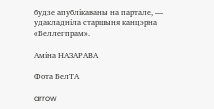будзе апублікаваны на партале, — удакладніла старшыня канцэрна «Беллегпрам».

Аміна НАЗАРАВА

Фота БелТА

arrow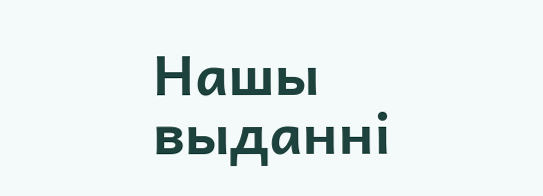Нашы выданні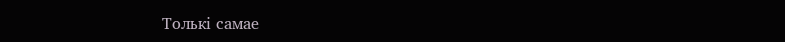Толькі самае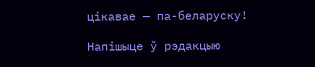цікавае — па-беларуску!

Напішыце ў рэдакцыю